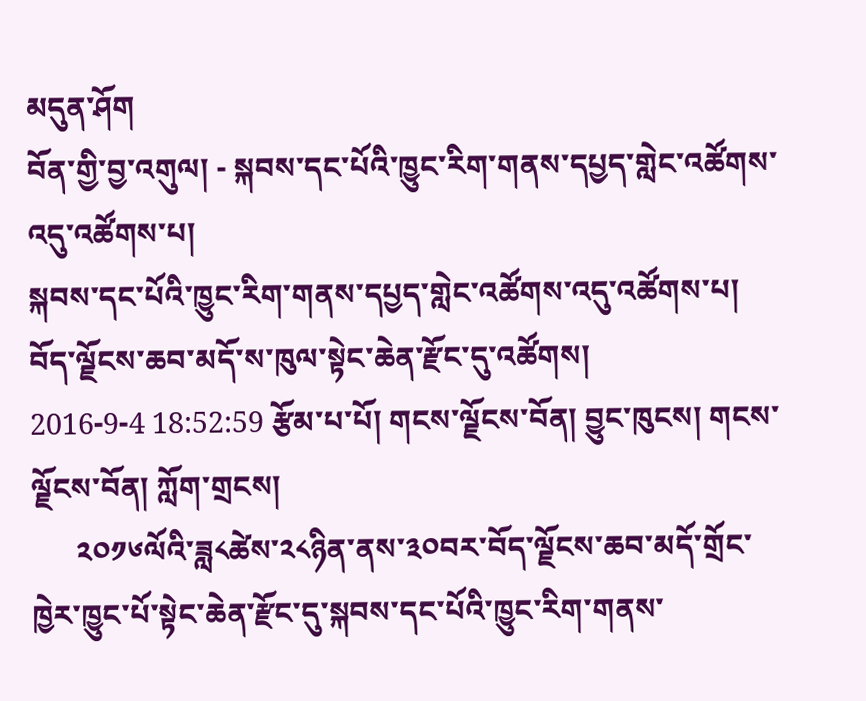མདུན་ཤོག
བོན་གྱི་བྱ་འགུལ། - སྐབས་དང་པོའི་ཁྱུང་རིག་གནས་དཔྱད་གླེང་འཚོགས་འདུ་འཚོགས་པ།
སྐབས་དང་པོའི་ཁྱུང་རིག་གནས་དཔྱད་གླེང་འཚོགས་འདུ་འཚོགས་པ།
བོད་ལྗོངས་ཆབ་མདོ་ས་ཁུལ་སྟེང་ཆེན་རྫོང་དུ་འཚོགས།
2016-9-4 18:52:59 རྩོམ་པ་པོ། གངས་ལྗོངས་བོན། བྱུང་ཁུངས། གངས་ལྗོངས་བོན། ཀློག་གྲངས།
      ༢༠༡༦ལོའི་ཟླ༨ཚེས་༢༨ཉིན་ནས་༣༠བར་བོད་ལྗོངས་ཆབ་མདོ་གྲོང་ཁྱེར་ཁྱུང་པོ་སྟེང་ཆེན་རྫོང་དུ་སྐབས་དང་པོའི་ཁྱུང་རིག་གནས་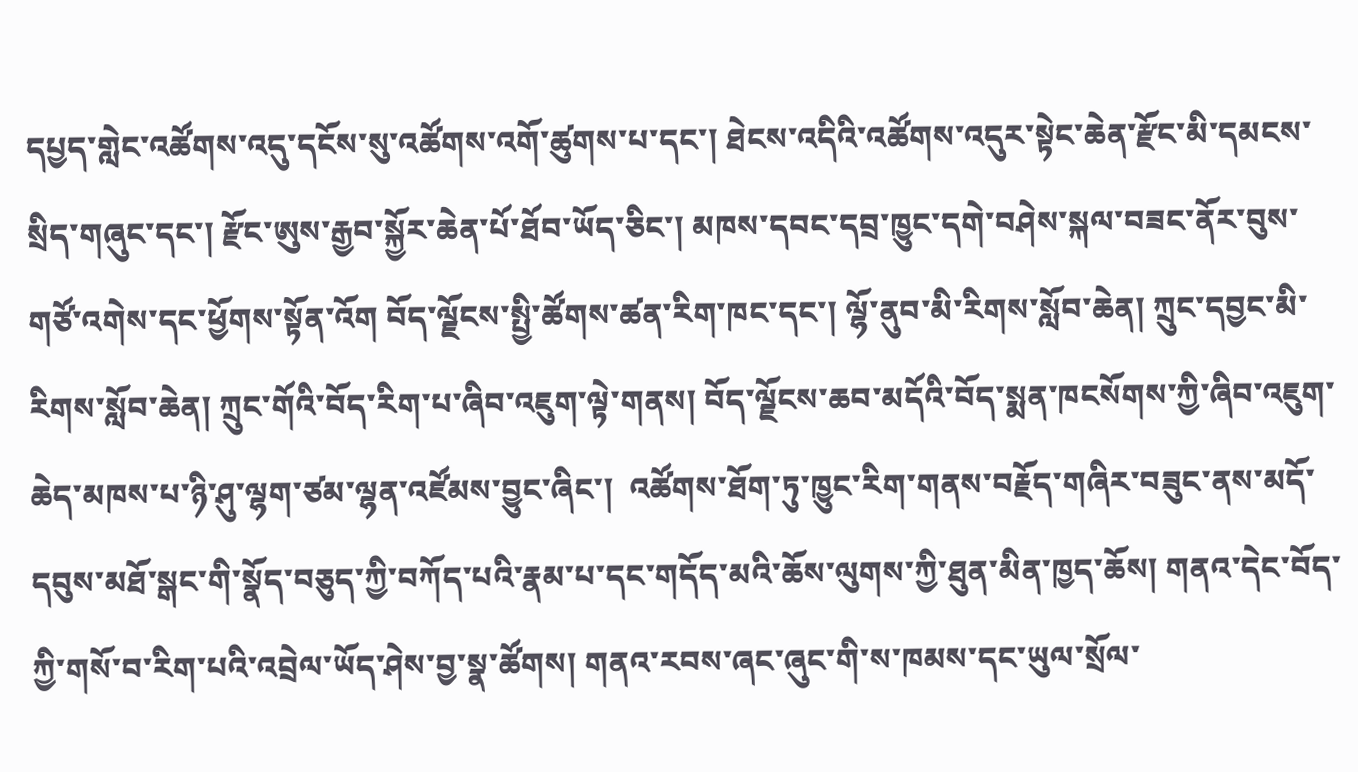དཔྱད་གླེང་འཚོགས་འདུ་དངོས་སུ་འཚོགས་འགོ་ཚུགས་པ་དང་། ཐེངས་འདིའི་འཚོགས་འདུར་སྟེང་ཆེན་རྫོང་མི་དམངས་སྲིད་གཞུང་དང་། རྫོང་ཨུས་རྒྱབ་སྐྱོར་ཆེན་པོ་ཐོབ་ཡོད་ཅིང་། མཁས་དབང་དབྲ་ཁྱུང་དགེ་བཤེས་སྐལ་བཟང་ནོར་བུས་གཙོ་འགེས་དང་ཕྱོགས་སྟོན་འོག བོད་ལྗོངས་སྤྱི་ཚོགས་ཚན་རིག་ཁང་དང་། ལྷོ་ནུབ་མི་རིགས་སློབ་ཆེན། ཀྲུང་དབྱང་མི་རིགས་སློབ་ཆེན། ཀྲུང་གོའི་བོད་རིག་པ་ཞིབ་འཇུག་ལྟེ་གནས། བོད་ལྗོངས་ཆབ་མདོའི་བོད་སྨན་ཁངསོགས་ཀྱི་ཞིབ་འཇུག་ཆེད་མཁས་པ་ཉི་ཤུ་ལྷག་ཙམ་ལྷན་འཛོམས་བྱུང་ཞིང་།  འཚོགས་ཐོག་ཏུ་ཁྱུང་རིག་གནས་བརྗོད་གཞིར་བཟུང་ནས་མདོ་དབུས་མཐོ་སྒང་གི་སྣོད་བཅུད་ཀྱི་བཀོད་པའི་རྣམ་པ་དང་གདོད་མའི་ཆོས་ལུགས་ཀྱི་ཐུན་མིན་ཁྱད་ཆོས། གནའ་དེང་བོད་ཀྱི་གསོ་བ་རིག་པའི་འབྲེལ་ཡོད་ཤེས་བྱ་སྣ་ཚོགས། གནའ་རབས་ཞང་ཞུང་གི་ས་ཁམས་དང་ཡུལ་སྲོལ་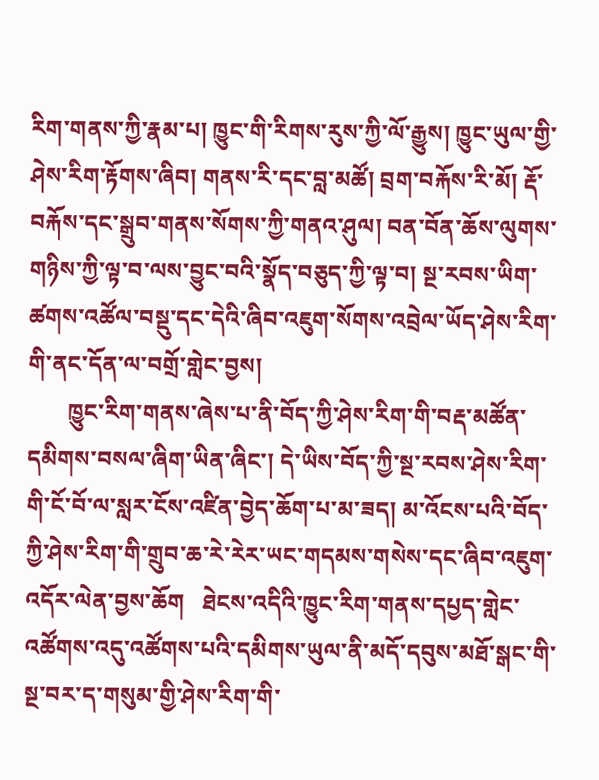རིག་གནས་ཀྱི་རྣམ་པ། ཁྱུང་གི་རིགས་རུས་ཀྱི་ལོ་རྒྱུས། ཁྱུང་ཡུལ་གྱི་ཤེས་རིག་རྟོགས་ཞིབ། གནས་རི་དང་བླ་མཚོ། བྲག་བརྐོས་རི་མོ། རྡོ་བརྐོས་དང་སྒྲུབ་གནས་སོགས་ཀྱི་གནའ་ཤུལ། བན་བོན་ཆོས་ལུགས་གཉིས་ཀྱི་ལྟ་བ་ལས་བྱུང་བའི་སྣོད་བཅུད་ཀྱི་ལྟ་བ། སྔ་རབས་ཡིག་ཚགས་འཚོལ་བསྡུ་དང་དེའི་ཞིབ་འཇུག་སོགས་འབྲེལ་ཡོད་ཤེས་རིག་གི་ནང་དོན་ལ་བགྲོ་གླེང་བྱས།
       ཁྱུང་རིག་གནས་ཞེས་པ་ནི་བོད་ཀྱི་ཤེས་རིག་གི་བརྡ་མཚོན་དམིགས་བསལ་ཞིག་ཡིན་ཞིང་། དེ་ཡིས་བོད་ཀྱི་སྔ་རབས་ཤེས་རིག་གི་ངོ་བོ་ལ་སླར་ངོས་འཛིན་བྱེད་ཆོག་པ་མ་ཟད། མ་འོངས་པའི་བོད་ཀྱི་ཤེས་རིག་གི་གྲུབ་ཆ་རེ་རེར་ཡང་གདམས་གསེས་དང་ཞིབ་འཇུག་འདོར་ལེན་བྱས་ཆོག   ཐེངས་འདིའི་ཁྱུང་རིག་གནས་དཔྱད་གླེང་འཚོགས་འདུ་འཚོགས་པའི་དམིགས་ཡུལ་ནི་མདོ་དབུས་མཐོ་སྒང་གི་སྔ་བར་ད་གསུམ་གྱི་ཤེས་རིག་གི་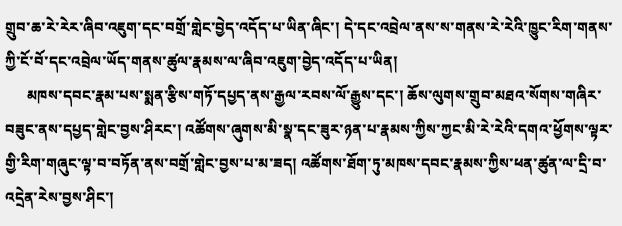གྲུབ་ཆ་རེ་རེར་ཞིབ་འཇུག་དང་བགྲོ་གླེང་བྱེད་འདོད་པ་ཡིན་ཞིང་། དེ་དང་འབྲེལ་ནས་ས་གནས་རེ་རེའི་ཁྱུང་རིག་གནས་ཀྱི་ངོ་བོ་དང་འབྲེལ་ཡོད་གནས་ཚུལ་རྣམས་ལ་ཞིབ་འཇུག་བྱེད་འདོད་པ་ཡིན།
      མཁས་དབང་རྣམ་པས་སྨན་རྩིས་གཏོ་དཔྱད་ནས་རྒྱལ་རབས་ལོ་རྒྱུས་དང་། ཆོས་ལུགས་གྲུབ་མཐའ་སོགས་གཞིར་བཟུང་ནས་དཔྱད་གླེང་བྱས་ཤིརང་། འཚོགས་ཞུགས་མི་སྣ་དང་ཟུར་ཉན་པ་རྣམས་ཀྱིས་ཀྱང་མི་རེ་རེའི་དགའ་ཕྱོགས་ལྟར་གྱི་རིག་གཞུང་ལྟ་བ་བཏོན་ནས་བགྲོ་གླེང་བྱས་པ་མ་ཟད། འཚོགས་ཐོག་ཏུ་མཁས་དབང་རྣམས་ཀྱིས་ཕན་ཚུན་ལ་དྲི་བ་འདྲེན་རེས་བྱས་ཤིང་།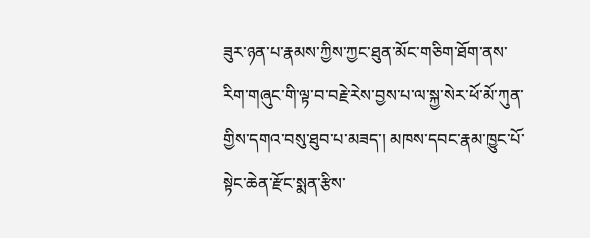ཟུར་ཉན་པ་རྣམས་ཀྱིས་ཀྱང་ཐུན་མོང་གཅིག་ཐོག་ནས་རིག་གཞུང་གི་ལྟ་བ་བརྗེ་རེས་བྱས་པ་ལ་སྐྱ་སེར་ཕོ་མོ་ཀུན་གྱིས་དགའ་བསུ་ཐུབ་པ་མཟད་། མཁས་དབང་རྣམ་ཁྱུང་པོ་སྟེང་ཆེན་རྫོང་སྨན་རྩིས་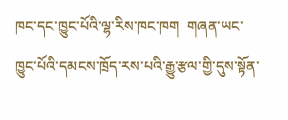ཁང་དང་ཁྱུང་པོའི་ལྷ་རིས་ཁང་ཁག  གཞན་ཡང་ཁྱུང་པོའི་དམངས་ཁྲོད་རས་པའི་རྒྱུ་རྩལ་གྱི་དུས་སྟོན་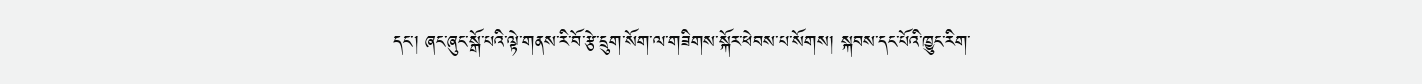དང་། ཞང་ཞུང་སྒོ་པའི་ལྟེ་གནས་རི་བོ་རྩེ་དྲུག་སོག་ལ་གཟིགས་སྐོར་ཕེབས་པ་སོགས། སྐབས་དང་པོའི་ཁྱུང་རིག་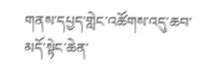གནས་དཔྱད་གླེང་འཚོགས་འདུ་ཆབ་མདོ་སྟེང་ཆེན་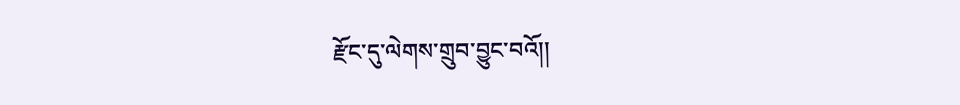རྫོང་དུ་ལེགས་གྲུབ་བྱུང་བའོ།།